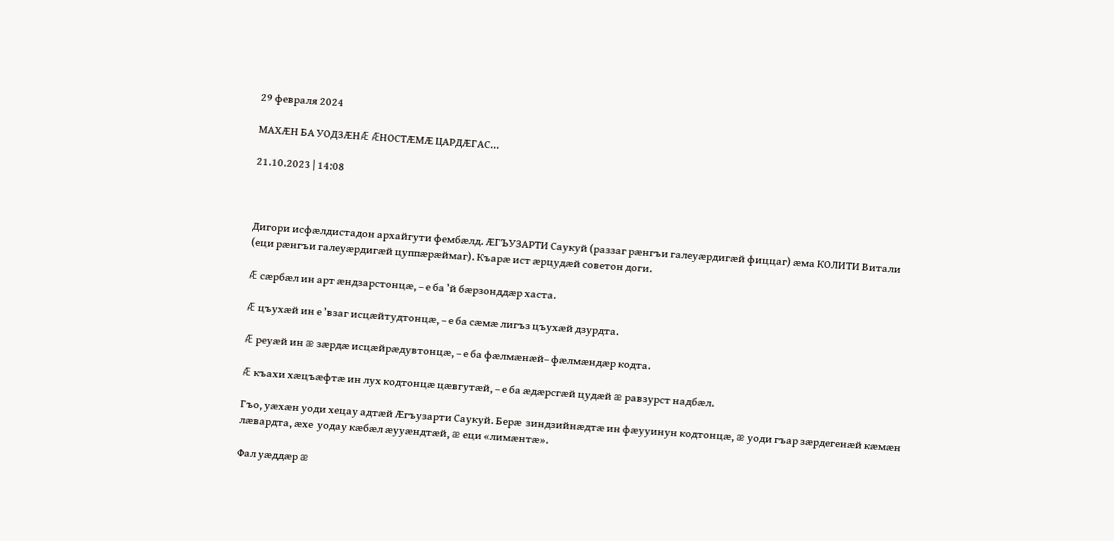29 февраля 2024

МАХÆН БА УОДЗÆНÆ ÆНОСТÆМÆ ЦАРДÆГАС…

21.10.2023 | 14:08



Дигори исфæлдистадон архайгути фембæлд. ÆГЪУЗАРТИ Саукуй (раззаг рæнгъи галеуæрдигæй фиццаг) æма КОЛИТИ Витали (еци рæнгъи галеуæрдигæй цуппæрæймаг). Къарæ ист æрцудæй советон доги.

Æ сæрбæл ин арт æндзарстонцæ, – е ба ’й бæрзонддæр хаста.

Æ цъухæй ин е ’взаг исцæйтудтонцæ, – е ба сæмæ лигъз цъухæй дзурдта.

Æ реуæй ин æ зæрдæ исцæйрæдувтонцæ, – е ба фæлмæнæй– фæлмæндæр кодта.

Æ къахи хæцъæфтæ ин лух кодтонцæ цæвгутæй, – е ба æдæрсгæй цудæй æ равзурст надбæл.

Гъо, уæхæн уоди хецау адтæй Æгъузарти Саукуй. Берæ  зиндзийнæдтæ ин фæууинун кодтонцæ, æ уоди гъар зæрдегенæй кæмæн лæвардта, æхе  уодау кæбæл æууæндтæй, æ еци «лимæнтæ».

Фал уæддæр æ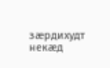зæрдихудт некæд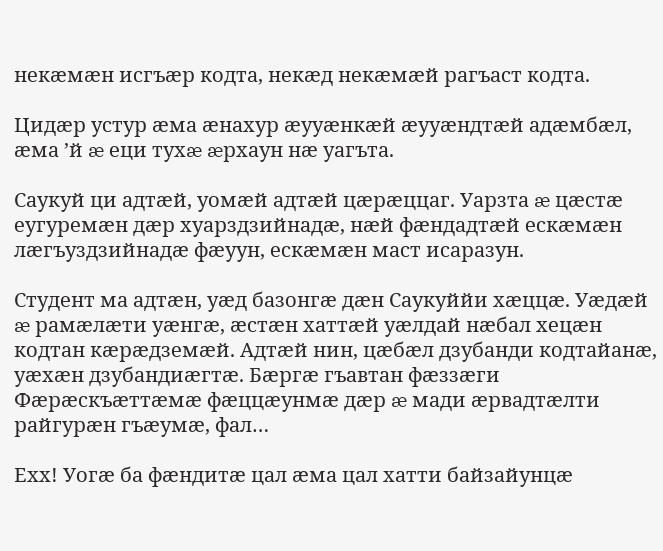некæмæн исгъæр кодта, некæд некæмæй рагъаст кодта.

Цидæр устур æма æнахур æууæнкæй æууæндтæй адæмбæл, æма ’й æ еци тухæ æрхаун нæ уагъта.

Саукуй ци адтæй, уомæй адтæй цæрæццаг. Уарзта æ цæстæ еугуремæн дæр хуарздзийнадæ, нæй фæндадтæй ескæмæн лæгъуздзийнадæ фæуун, ескæмæн маст исаразун.

Студент ма адтæн, уæд базонгæ дæн Саукуййи хæццæ. Уæдæй æ рамæлæти уæнгæ, æстæн хаттæй уæлдай нæбал хецæн кодтан кæрæдземæй. Адтæй нин, цæбæл дзубанди кодтайанæ, уæхæн дзубандиæгтæ. Бæргæ гъавтан фæззæги Фæрæскъæттæмæ фæццæунмæ дæр æ мади æрвадтæлти райгурæн гъæумæ, фал…

Ехх! Уогæ ба фæндитæ цал æма цал хатти байзайунцæ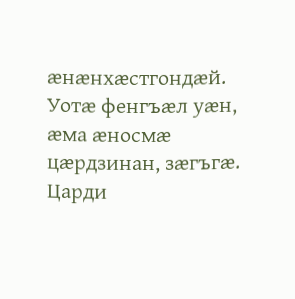æнæнхæстгондæй. Уотæ фенгъæл уæн, æма æносмæ цæрдзинан, зæгъгæ. Царди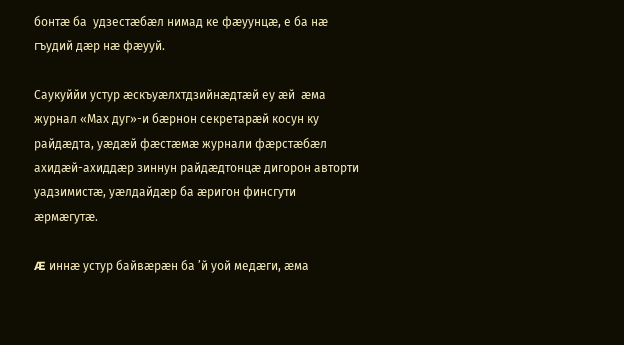бонтæ ба  удзестæбæл нимад ке фæуунцæ, е ба нæ гъудий дæр нæ фæууй.

Саукуййи устур æскъуæлхтдзийнæдтæй еу æй  æма журнал «Мах дуг»-и бæрнон секретарæй косун ку райдæдта, уæдæй фæстæмæ журнали фæрстæбæл ахидæй-ахиддæр зиннун райдæдтонцæ дигорон авторти уадзимистæ, уæлдайдæр ба æригон финсгути æрмæгутæ.

Æ иннæ устур байвæрæн ба ’й уой медæги, æма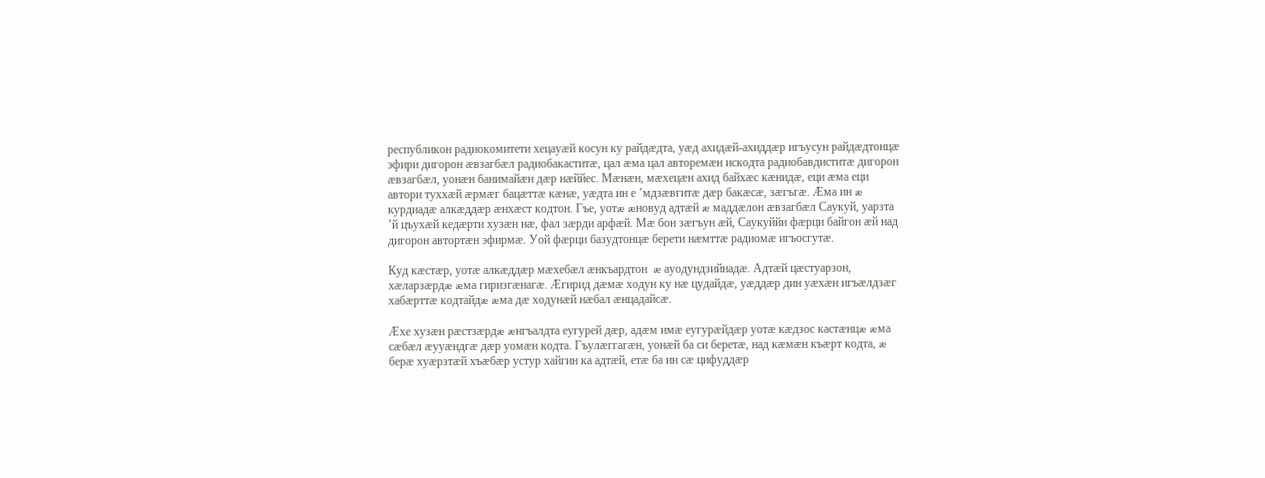республикон радиокомитети хецауæй косун ку райдæдта, уæд ахидæй-ахиддæр игъусун райдæдтонцæ эфири дигорон æвзагбæл радиобакаститæ, цал æма цал авторемæн искодта радиобавдиститæ дигорон æвзагбæл, уонæн банимайæн дæр нæййес. Мæнæн, мæхецæн ахид байхæс кæнидæ, еци æма еци автори туххæй æрмæг бацæттæ кæнæ, уæдта ин е ’мдзæвгитæ дæр бакæсæ, зæгъгæ. Æма ин æ курдиадæ алкæддæр æнхæст кодтон. Гъе, уотæ æновуд адтæй æ маддæлон æвзагбæл Саукуй, уарзта ’й цъухæй кедæрти хузæн нæ, фал зæрди арфæй. Мæ бон зæгъун æй, Саукуййи фæрци байгон æй над дигорон автортæн эфирмæ. Уой фæрци базудтонцæ берети нæмттæ радиомæ игъосгутæ.

Куд кæстæр, уотæ алкæддæр мæхебæл æнкъардтон  æ ауодундзийнадæ. Адтæй цæстуарзон, хæларзæрдæ æма гиризгæнагæ. Æгирид дæмæ ходун ку нæ цудайдæ, уæддæр дин уæхæн игъæлдзæг хабæрттæ кодтайдæ æма дæ ходунæй нæбал æнцадайсæ.

Æхе хузæн рæстзæрдæ æнгъалдта еугурей дæр, адæм имæ еугурæйдæр уотæ кæдзос кастæнцæ æма сæбæл æууæндгæ дæр уомæн кодта. Гъулæггагæн, уонæй ба си беретæ, над кæмæн къæрт кодта, æ берæ хуæрзтæй хъæбæр устур хайгин ка адтæй, етæ ба ин сæ цифуддæр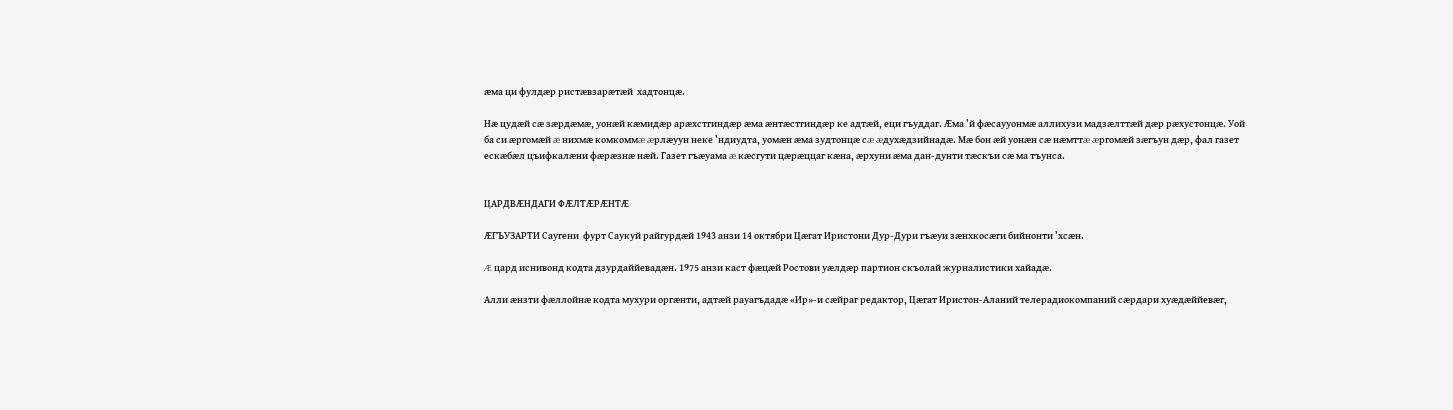æма ци фулдæр ристæвзарæтæй  хадтонцæ.

Нæ цудæй сæ зæрдæмæ, уонæй кæмидæр арæхстгиндæр æма æнтæстгиндæр ке адтæй, еци гъуддаг. Æма ’й фæсаууонмæ аллихузи мадзæлттæй дæр рæхустонцæ. Уой ба си æргомæй æ нихмæ комкоммæ æрлæуун неке ’ндиудта, уомæн æма зудтонцæ сæ æдухæдзийнадæ. Мæ бон æй уонæн сæ нæмттæ æргомæй зæгъун дæр, фал газет ескæбæл цъифкалæни фæрæзнæ нæй. Газет гъæуама æ кæсгути цæрæццаг кæна, æрхуни æма дан-дунти тæскъи сæ ма тъунса.


ЦАРДВÆНДАГИ ФÆЛТÆРÆНТÆ

ÆГЪУЗАРТИ Саугени  фурт Саукуй райгурдæй 1943 анзи 14 октябри Цæгат Иристони Дур-Дури гъæуи зæнхкосæги бийнонти ’хсæн.

Æ цард иснивонд кодта дзурдаййевадæн. 1975 анзи каст фæцæй Ростови уæлдæр партион скъолай журналистики хайадæ.

Алли æнзти фæллойнæ кодта мухури оргæнти, адтæй рауагъдадæ «Ир»-и сæйраг редактор, Цæгат Иристон-Аланий телерадиокомпаний сæрдари хуæдæййевæг,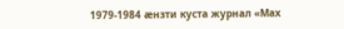1979-1984 æнзти куста журнал «Мах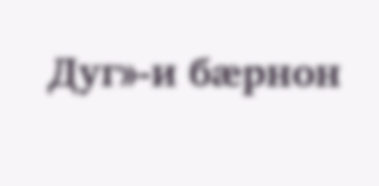Дуг»-и бæрнон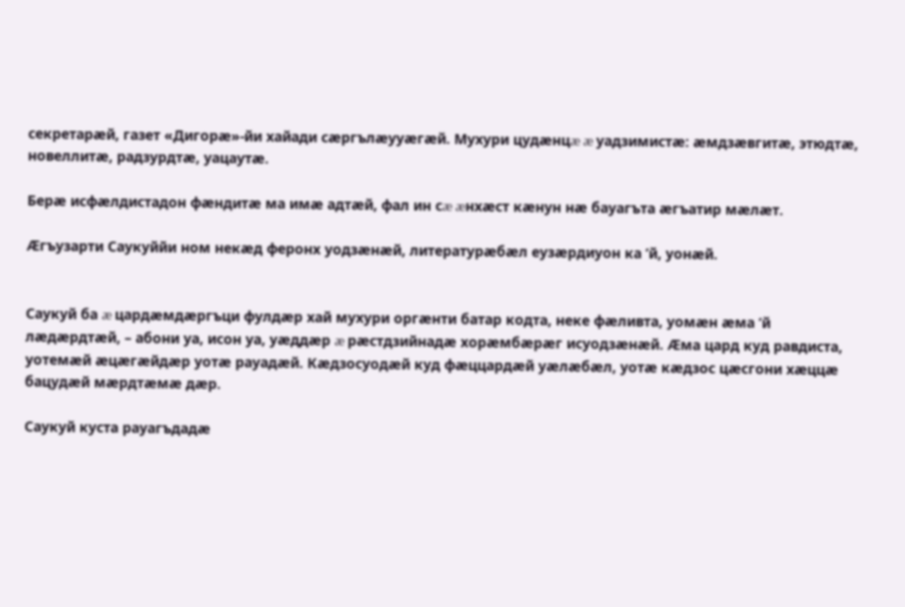секретарæй, газет «Дигорæ»-йи хайади сæргълæууæгæй. Мухури цудæнцæ æ уадзимистæ: æмдзæвгитæ, этюдтæ, новеллитæ, радзурдтæ, уацаутæ.

Берæ исфæлдистадон фæндитæ ма имæ адтæй, фал ин сæ æнхæст кæнун нæ бауагъта æгъатир мæлæт.

Æгъузарти Саукуййи ном некæд феронх уодзæнæй, литературæбæл еузæрдиуон ка ’й, уонæй.


Саукуй ба æ цардæмдæргъци фулдæр хай мухури оргæнти батар кодта, неке фæливта, уомæн æма ’й лæдæрдтæй, – абони уа, исон уа, уæддæр æ рæстдзийнадæ хорæмбæрæг исуодзæнæй. Æма цард куд равдиста, уотемæй æцæгæйдæр уотæ рауадæй. Кæдзосуодæй куд фæццардæй уæлæбæл, уотæ кæдзос цæсгони хæццæ бацудæй мæрдтæмæ дæр.

Саукуй куста рауагъдадæ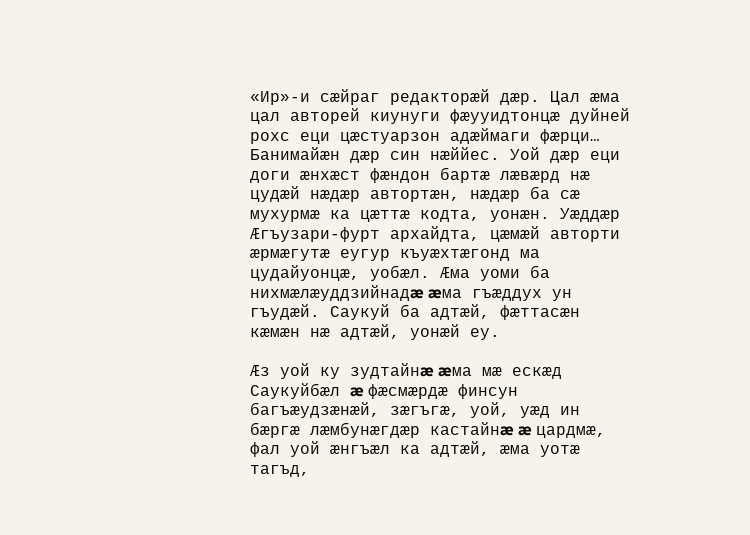«Ир»-и сæйраг редакторæй дæр. Цал æма цал авторей киунуги фæууидтонцæ дуйней рохс еци цæстуарзон адæймаги фæрци… Банимайæн дæр син нæййес. Уой дæр еци доги æнхæст фæндон бартæ лæвæрд нæ цудæй нæдæр автортæн, нæдæр ба сæ мухурмæ ка цæттæ кодта, уонæн. Уæддæр Æгъузари-фурт архайдта, цæмæй авторти æрмæгутæ еугур къуæхтæгонд ма цудайуонцæ, уобæл. Æма уоми ба нихмæлæуддзийнадæ æма гъæддух ун гъудæй. Саукуй ба адтæй, фæттасæн кæмæн нæ адтæй, уонæй еу.

Æз уой ку зудтайнæ æма мæ ескæд Саукуйбæл æ фæсмæрдæ финсун багъæудзæнæй, зæгъгæ, уой, уæд ин бæргæ лæмбунæгдæр кастайнæ æ цардмæ, фал уой æнгъæл ка адтæй, æма уотæ тагъд,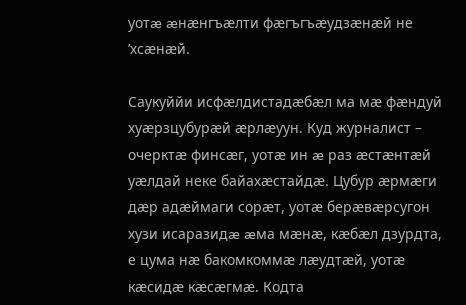уотæ æнæнгъæлти фæгъгъæудзæнæй не ’хсæнæй.

Саукуййи исфæлдистадæбæл ма мæ фæндуй хуæрзцубурæй æрлæуун. Куд журналист – очерктæ финсæг, уотæ ин æ раз æстæнтæй уæлдай неке байахæстайдæ. Цубур æрмæги дæр адæймаги сорæт, уотæ берæвæрсугон хузи исаразидæ æма мæнæ, кæбæл дзурдта, е цума нæ бакомкоммæ лæудтæй, уотæ кæсидæ кæсæгмæ. Кодта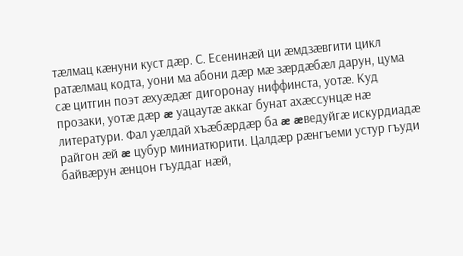тæлмац кæнуни куст дæр. С. Есенинæй ци æмдзæвгити цикл ратæлмац кодта, уони ма абони дæр мæ зæрдæбæл дарун, цума сæ цитгин поэт æхуæдæг дигоронау ниффинста, уотæ. Куд прозаки, уотæ дæр æ уацаутæ аккаг бунат ахæссунцæ нæ литератури. Фал уæлдай хъæбæрдæр ба æ æведуйгæ искурдиадæ райгон æй æ цубур миниатюрити. Цалдæр рæнгъеми устур гъуди байвæрун æнцон гъуддаг нæй,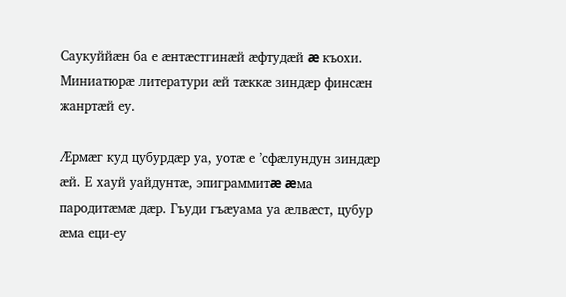Саукуййæн ба е æнтæстгинæй æфтудæй æ къохи. Миниатюрæ литератури æй тæккæ зиндæр финсæн жанртæй еу.

Æрмæг куд цубурдæр уа, уотæ е ’сфæлундун зиндæр æй. Е хауй уайдунтæ, эпиграммитæ æма пародитæмæ дæр. Гъуди гъæуама уа æлвæст, цубур æма еци-еу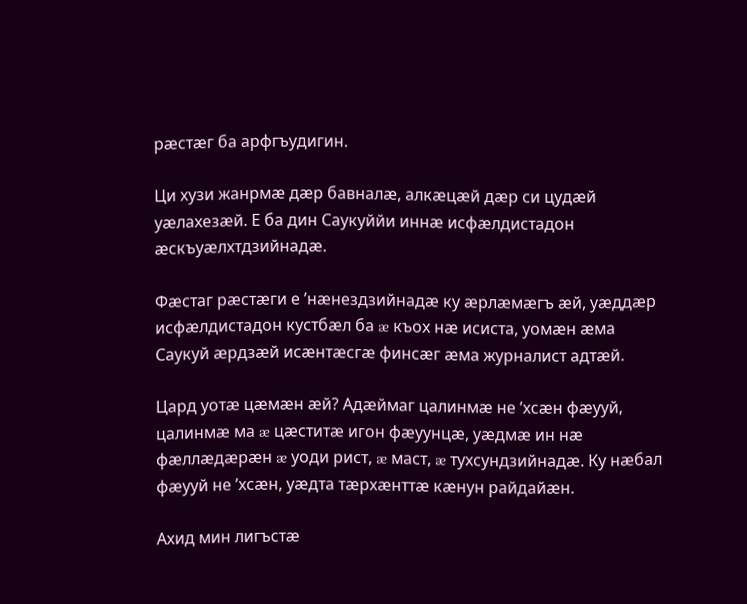рæстæг ба арфгъудигин.

Ци хузи жанрмæ дæр бавналæ, алкæцæй дæр си цудæй уæлахезæй. Е ба дин Саукуййи иннæ исфæлдистадон æскъуæлхтдзийнадæ.

Фæстаг рæстæги е ’нæнездзийнадæ ку æрлæмæгъ æй, уæддæр  исфæлдистадон кустбæл ба æ къох нæ исиста, уомæн æма Саукуй æрдзæй исæнтæсгæ финсæг æма журналист адтæй.

Цард уотæ цæмæн æй? Адæймаг цалинмæ не ’хсæн фæууй, цалинмæ ма æ цæститæ игон фæуунцæ, уæдмæ ин нæ фæллæдæрæн æ уоди рист, æ маст, æ тухсундзийнадæ. Ку нæбал фæууй не ’хсæн, уæдта тæрхæнттæ кæнун райдайæн.

Ахид мин лигъстæ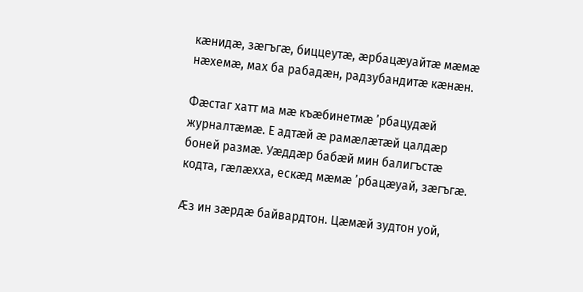кæнидæ, зæгъгæ, биццеутæ, æрбацæуайтæ мæмæ нæхемæ, мах ба рабадæн, радзубандитæ кæнæн.

Фæстаг хатт ма мæ къæбинетмæ ’рбацудæй журналтæмæ. Е адтæй æ рамæлæтæй цалдæр боней размæ. Уæддæр бабæй мин балигъстæ кодта, гæлæхха, ескæд мæмæ ’рбацæуай, зæгъгæ.

Æз ин зæрдæ байвардтон. Цæмæй зудтон уой,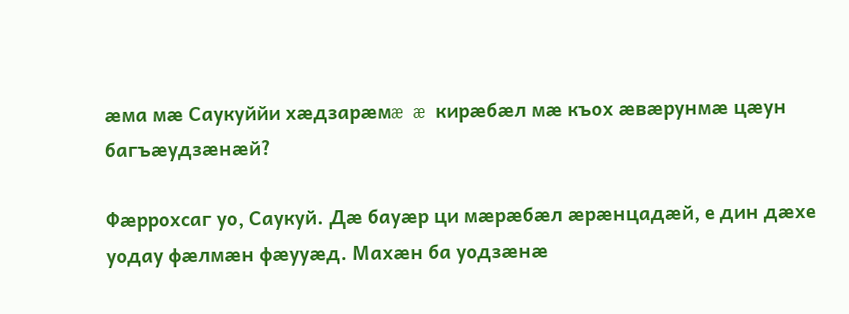æма мæ Саукуййи хæдзарæмæ æ кирæбæл мæ къох æвæрунмæ цæун багъæудзæнæй?

Фæррохсаг уо, Саукуй. Дæ бауæр ци мæрæбæл æрæнцадæй, е дин дæхе уодау фæлмæн фæууæд. Махæн ба уодзæнæ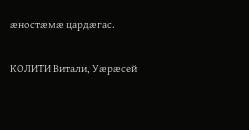æностæмæ цардæгас.

КОЛИТИ Витали, Уæрæсей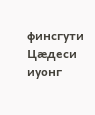финсгути Цæдеси иуонг